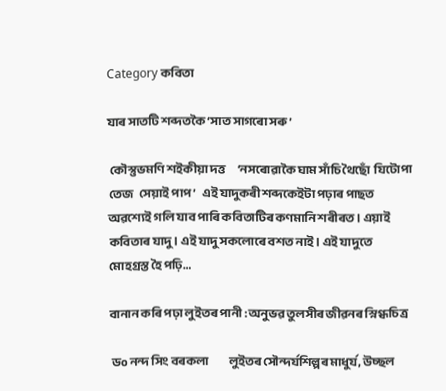Category কবিতা

যাৰ সাতটি শব্দতকৈ ‘সাত সাগৰো সৰু’

 কৌস্তুভমণি শইকীয়া দত্ত      ‘নসৰোৱাকৈ ঘাম সাঁচি থৈছোঁ  যিটোপা তেজ   সেয়াই পাপ’   এই যাদুকৰী শব্দকেইটা পঢ়াৰ পাছত অৱশ্যেই গলি যাব পাৰি কবিতাটিৰ কণমানি শৰীৰত। এয়াই কবিতাৰ যাদু। এই যাদু সকলোৰে বশত নাই। এই যাদুতে মোহগ্ৰস্ত হৈ পঢ়ি…

বানান কৰি পঢ়া লুইতৰ পানী : অনুভৱ তুলসীৰ জীৱনৰ স্নিগ্ধচিত্ৰ

 ডo নন্দ সিং বৰকলা          লুইতৰ সৌন্দৰ্যশিল্পৰ মাধুৰ্য, উচ্ছল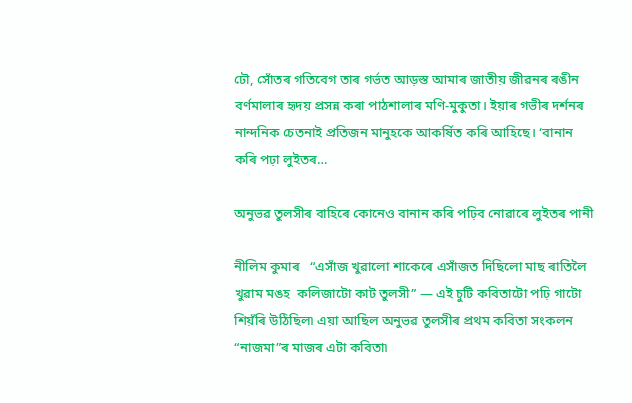ঢৌ, সোঁতৰ গতিবেগ তাৰ গৰ্ভত আড়স্ত আমাৰ জাতীয় জীৱনৰ ৰঙীন বৰ্ণমালাৰ হৃদয় প্ৰসন্ন কৰা পাঠশালাৰ মণি-মুকুতা। ইয়াৰ গভীৰ দৰ্শনৰ নান্দনিক চেতনাই প্ৰতিজন মানুহকে আকৰ্ষিত কৰি আহিছে। ‘বানান কৰি পঢ়া লুইতৰ…

অনুভৱ তুলসীৰ বাহিৰে কোনেও বানান কৰি পঢ়িব নোৱাৰে লুইতৰ পানী

নীলিম কুমাৰ   “এসাঁজ খুৱালো শাকেৰে এসাঁজত দিছিলো মাছ ৰাতিলৈ খুৱাম মঙহ  কলিজাটো কাট তুলসী” — এই চুটি কবিতাটো পঢ়ি গাটো শিয়ঁৰি উঠিছিল৷ এয়া আছিল অনুভৱ তুলসীৰ প্ৰথম কবিতা সংকলন “নাজমা”ৰ মাজৰ এটা কবিতা৷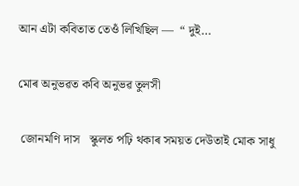আন এটা কবিতাত তেওঁ লিখিছিল —  “ দুই…

মোৰ অনুভৱত কবি অনুভৱ তুলসী

 জোনমণি দাস   স্কুলত পঢ়ি থকাৰ সময়ত দেউতাই মোক সাধু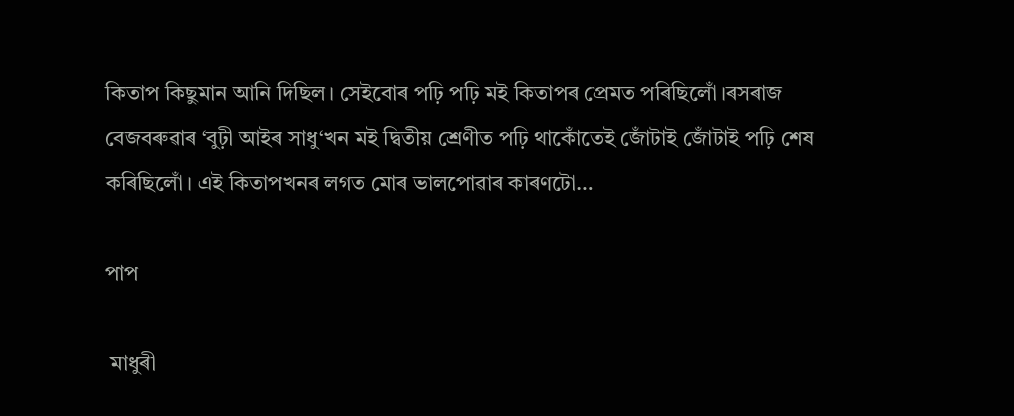কিতাপ কিছুমান আনি দিছিল। সেইবোৰ পঢ়ি পঢ়ি মই কিতাপৰ প্ৰেমত পৰিছিলোঁ।ৰসৰাজ বেজবৰুৱাৰ ‘বুঢ়ী আইৰ সাধু‘খন মই দ্বিতীয় শ্ৰেণীত পঢ়ি থাকোঁতেই জোঁটাই জোঁটাই পঢ়ি শেষ কৰিছিলোঁ। এই কিতাপখনৰ লগত মোৰ ভালপোৱাৰ কাৰণটো…

পাপ

 মাধুৰী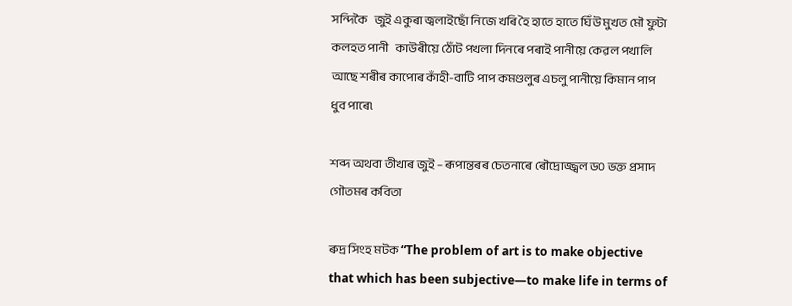সন্দিকৈ   জুই একুৰা জ্বলাইছোঁ নিজে খৰি হৈ হাতে হাতে ঘিঁউ মুখত মৌ ফুটা কলহত পানী   কাউৰীয়ে ঠোঁট পখলা দিনৰে পৰাই পানীয়ে কেৱল পখালি আছে শৰীৰ কাপোৰ কাঁহী-বাটি পাপ কমণ্ডলুৰ এচলু পানীয়ে কিমান পাপ ধুব পাৰে৷

শব্দ অথবা তীখাৰ জুই – ৰূপান্তৰৰ চেতনাৰে ৰৌদ্ৰোজ্জ্বল ড০ ভক্ত প্ৰসাদ গৌতমৰ কবিতা

ৰুদ্ৰ সিংহ মটক “The problem of art is to make objective that which has been subjective—to make life in terms of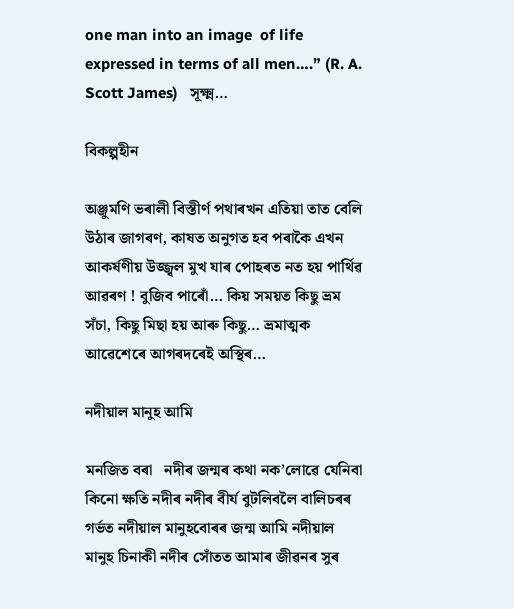one man into an image  of life expressed in terms of all men….” (R. A. Scott James)   সূক্ষ্ম…

বিকল্পহীন

অঞ্জুমণি ভৰালী বিস্তীৰ্ণ পথাৰখন এতিয়া তাত বেলি উঠাৰ জাগৰণ, কাষত অনুগত হব পৰাকৈ এখন আকৰ্ষণীয় উজ্জ্বল মুখ যাৰ পোহৰত নত হয় পাৰ্থিৱ আৱৰণ ! বুজিব পাৰোঁ… কিয় সময়ত কিছু ভ্ৰম সঁচা, কিছু মিছা হয় আৰু কিছু… ভ্ৰমাত্মক আৱেশেৰে আগৰদৰেই অস্থিৰ…

নদীয়াল মানুহ আমি

মনজিত বৰা   নদীৰ জন্মৰ কথা নক’লোৱে যেনিবা কিনো ক্ষতি নদীৰ নদীৰ বীৰ্য বুটলিবলৈ বালিচৰৰ গৰ্ভত নদীয়াল মানুহবোৰৰ জন্ম আমি নদীয়াল মানুহ চিনাকী নদীৰ সোঁতত আমাৰ জীৱনৰ সুৰ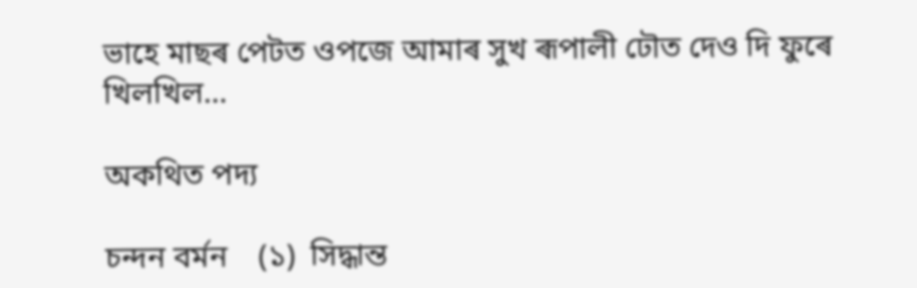ভাহে মাছৰ পেটত ওপজে আমাৰ সুখ ৰূপালী ঢৌত দেও দি ফুৰে খিলখিল…

অকথিত পদ্য

চন্দন বৰ্মন    (১)  সিদ্ধান্ত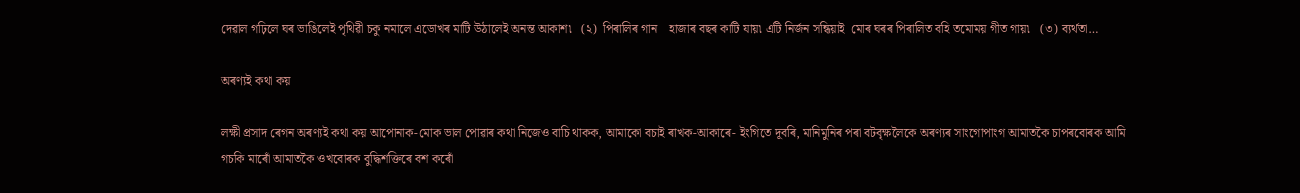দেৱাল গঢ়িলে ঘৰ ভাঙিলেই পৃথিৱী চকু নমালে এডোখৰ মাটি উঠালেই অনন্ত আকাশ৷   (২)  পিৰালিৰ গান    হাজাৰ বছৰ কাটি যায়৷ এটি নিৰ্জন সন্ধিয়াই  মোৰ ঘৰৰ পিৰালিত বহি তমোময় গীত গায়৷   (৩) ব্যৰ্থতা…

অৰণ্যই কথা কয়

লক্ষী প্ৰসাদ ৰেগন অৰণ্যই কথা কয় আপোনাক-মোক ভাল পোৱাৰ কথা নিজেও বাচি থাকক, আমাকো বচাই ৰাখক-আকাৰে- ইংগিতে দূবৰি, মানিমুনিৰ পৰা বটবৃক্ষলৈকে অৰণ্যৰ সাংগোপাংগ আমাতকৈ চাপৰবোৰক আমি গচকি মাৰোঁ আমাতকৈ ওখবোৰক বুদ্ধিশক্তিৰে বশ কৰোঁ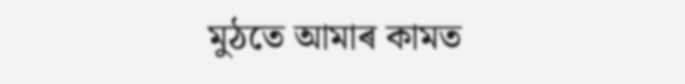মুঠতে আমাৰ কামত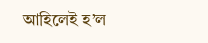আহিলেই হ’ল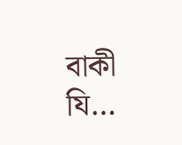বাকী যি…